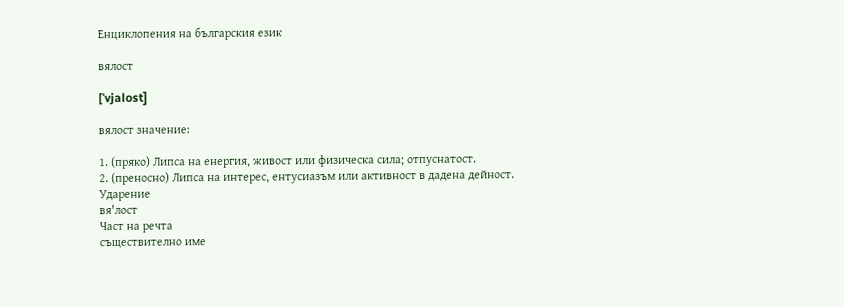Енциклопения на българския език

вялост

[ˈvjalost]

вялост значение:

1. (пряко) Липса на енергия, живост или физическа сила; отпуснатост.
2. (преносно) Липса на интерес, ентусиазъм или активност в дадена дейност.
Ударение
вя'лост
Част на речта
съществително име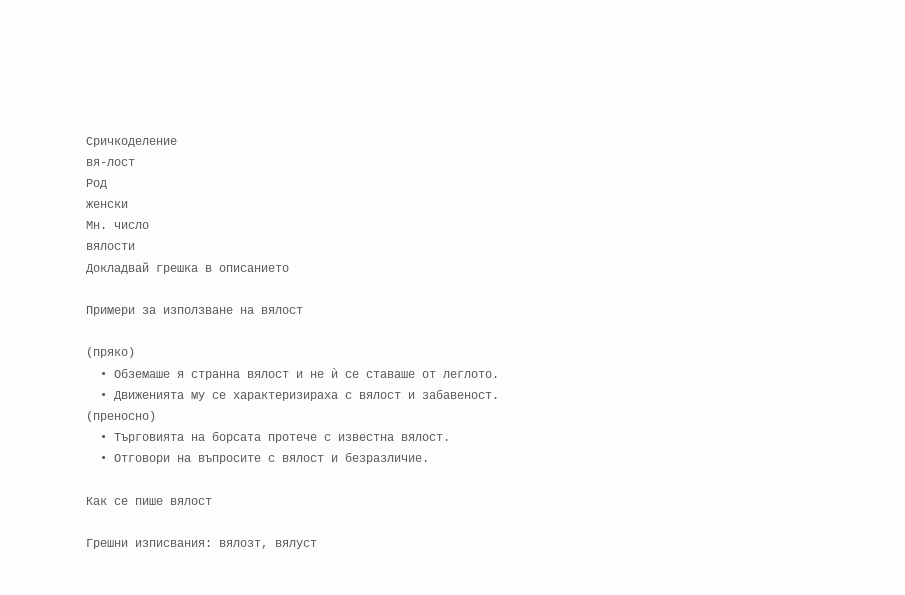Сричкоделение
вя-лост
Род
женски
Мн. число
вялости
Докладвай грешка в описанието

Примери за използване на вялост

(пряко)
  • Обземаше я странна вялост и не ѝ се ставаше от леглото.
  • Движенията му се характеризираха с вялост и забавеност.
(преносно)
  • Търговията на борсата протече с известна вялост.
  • Отговори на въпросите с вялост и безразличие.

Как се пише вялост

Грешни изписвания: вялозт, вялуст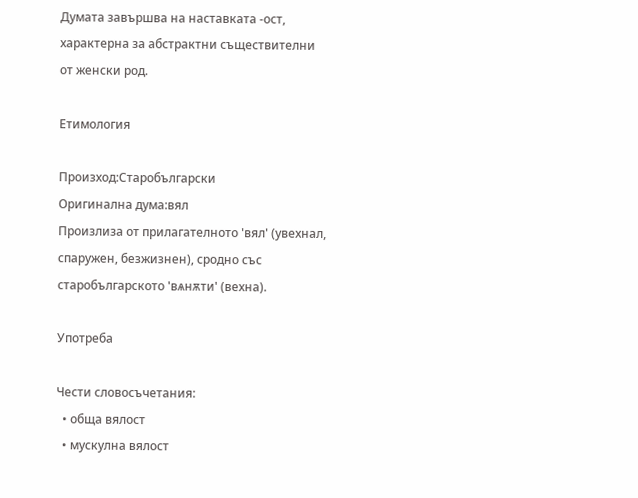Думата завършва на наставката -ост, характерна за абстрактни съществителни от женски род.

Етимология

Произход:Старобългарски
Оригинална дума:вял
Произлиза от прилагателното 'вял' (увехнал, спаружен, безжизнен), сродно със старобългарското 'вѧнѫти' (вехна).

Употреба

Чести словосъчетания:
  • обща вялост
  • мускулна вялост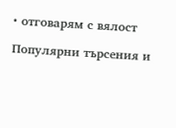• отговарям с вялост

Популярни търсения и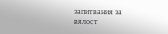запитвания за вялост